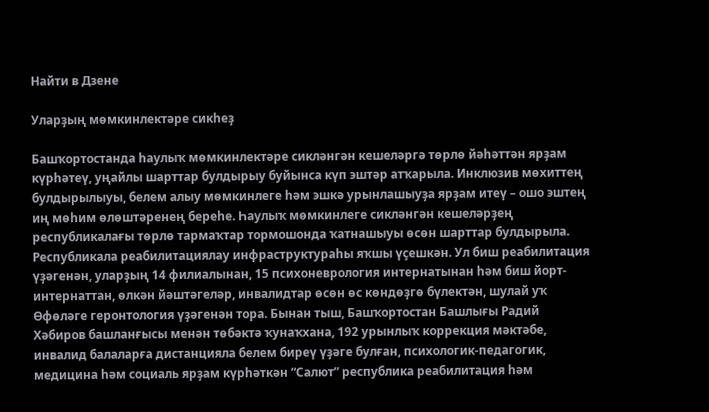Найти в Дзене

Уларҙың мөмкинлектәре сикһеҙ

Башҡортостанда һаулыҡ мөмкинлектәре сикләнгән кешеләргә төрлө йәһәттән ярҙам күрһәтеү, уңайлы шарттар булдырыу буйынса күп эштәр атҡарыла. Инклюзив мөхиттең булдырылыуы, белем алыу мөмкинлеге һәм эшкә урынлашыуҙа ярҙам итеү – ошо эштең иң мөһим өлөштәренең береһе. Һаулыҡ мөмкинлеге сикләнгән кешеләрҙең республикалағы төрлө тармаҡтар тормошонда ҡатнашыуы өсөн шарттар булдырыла. Республикала реабилитациялау инфраструктураһы яҡшы үҫешкән. Ул биш реабилитация үҙәгенән, уларҙың 14 филиалынан, 15 психоневрология интернатынан һәм биш йорт-интернаттан, өлкән йәштәгеләр, инвалидтар өсөн өс көндөҙгө бүлектән, шулай уҡ Өфөләге геронтология үҙәгенән тора. Бынан тыш, Башҡортостан Башлығы Радий Хәбиров башланғысы менән төбәктә ҡунаҡхана, 192 урынлыҡ коррекция мәктәбе, инвалид балаларға дистанцияла белем биреү үҙәге булған, психологик-педагогик, медицина һәм социаль ярҙам күрһәткән “Салют” республика реабилитация һәм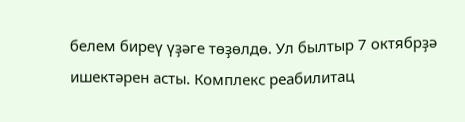белем биреү үҙәге төҙөлдө. Ул былтыр 7 октябрҙә ишектәрен асты. Комплекс реабилитац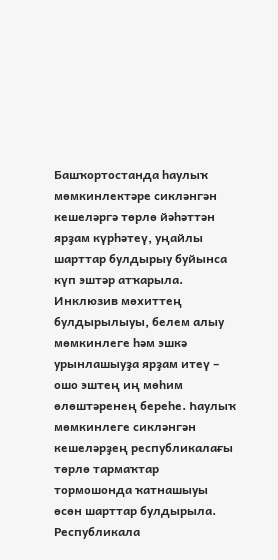Башҡортостанда һаулыҡ мөмкинлектәре сикләнгән кешеләргә төрлө йәһәттән ярҙам күрһәтеү, уңайлы шарттар булдырыу буйынса күп эштәр атҡарыла. Инклюзив мөхиттең булдырылыуы, белем алыу мөмкинлеге һәм эшкә урынлашыуҙа ярҙам итеү – ошо эштең иң мөһим өлөштәренең береһе. Һаулыҡ мөмкинлеге сикләнгән кешеләрҙең республикалағы төрлө тармаҡтар тормошонда ҡатнашыуы өсөн шарттар булдырыла. Республикала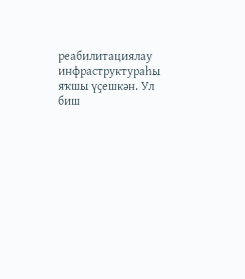реабилитациялау инфраструктураһы яҡшы үҫешкән. Ул биш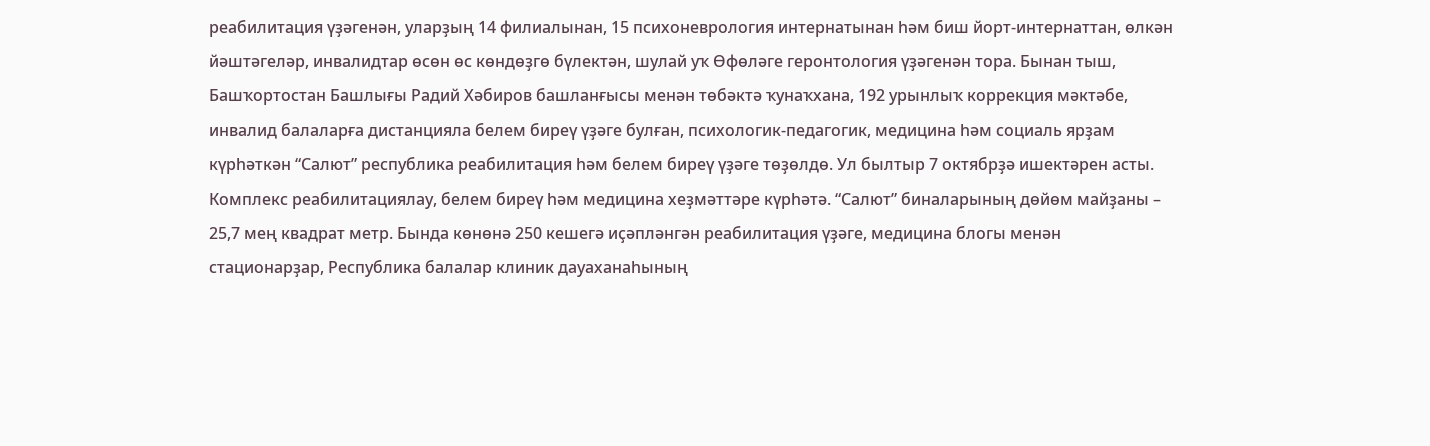реабилитация үҙәгенән, уларҙың 14 филиалынан, 15 психоневрология интернатынан һәм биш йорт-интернаттан, өлкән йәштәгеләр, инвалидтар өсөн өс көндөҙгө бүлектән, шулай уҡ Өфөләге геронтология үҙәгенән тора. Бынан тыш, Башҡортостан Башлығы Радий Хәбиров башланғысы менән төбәктә ҡунаҡхана, 192 урынлыҡ коррекция мәктәбе, инвалид балаларға дистанцияла белем биреү үҙәге булған, психологик-педагогик, медицина һәм социаль ярҙам күрһәткән “Салют” республика реабилитация һәм белем биреү үҙәге төҙөлдө. Ул былтыр 7 октябрҙә ишектәрен асты. Комплекс реабилитациялау, белем биреү һәм медицина хеҙмәттәре күрһәтә. “Салют” биналарының дөйөм майҙаны – 25,7 мең квадрат метр. Бында көнөнә 250 кешегә иҫәпләнгән реабилитация үҙәге, медицина блогы менән стационарҙар, Республика балалар клиник дауаханаһының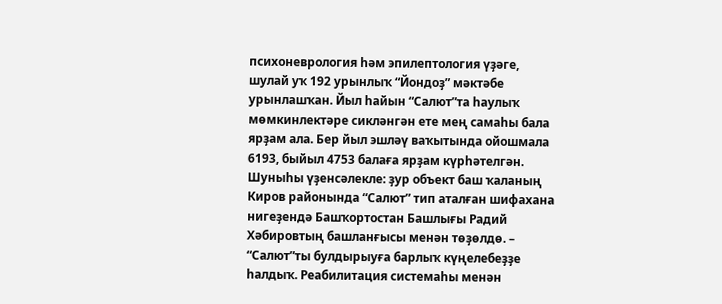психоневрология һәм эпилептология үҙәге, шулай уҡ 192 урынлыҡ “Йондоҙ” мәктәбе урынлашҡан. Йыл һайын “Салют”та һаулыҡ мөмкинлектәре сикләнгән ете мең самаһы бала ярҙам ала. Бер йыл эшләү ваҡытында ойошмала 6193, быйыл 4753 балаға ярҙам күрһәтелгән. Шуныһы үҙенсәлекле: ҙур объект баш ҡаланың Киров районында “Салют” тип аталған шифахана нигеҙендә Башҡортостан Башлығы Радий Хәбировтың башланғысы менән төҙөлдө. – “Салют”ты булдырыуға барлыҡ күңелебеҙҙе һалдыҡ. Реабилитация системаһы менән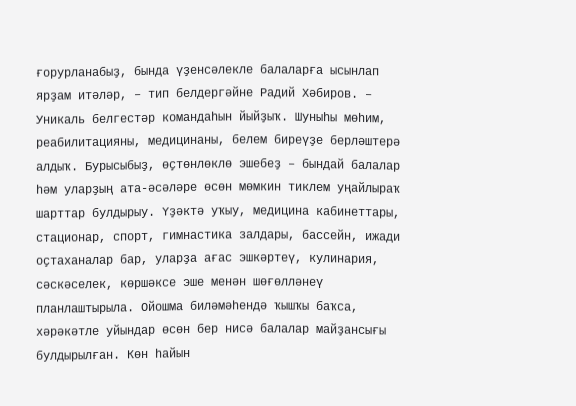ғорурланабыҙ, бында үҙенсәлекле балаларға ысынлап ярҙам итәләр, – тип белдергәйне Радий Хәбиров. – Уникаль белгестәр командаһын йыйҙыҡ. Шуныһы мөһим, реабилитацияны, медицинаны, белем биреүҙе берләштерә алдыҡ. Бурысыбыҙ, өҫтөнлөклө эшебеҙ – бындай балалар һәм уларҙың ата-әсәләре өсөн мөмкин тиклем уңайлыраҡ шарттар булдырыу. Үҙәктә уҡыу, медицина кабинеттары, стационар, спорт, гимнастика залдары, бассейн, ижади оҫтаханалар бар, уларҙа ағас эшкәртеү, кулинария, сәскәселек, көршәксе эше менән шөғөлләнеү планлаштырыла. Ойошма биләмәһендә ҡышҡы баҡса, хәрәкәтле уйындар өсөн бер нисә балалар майҙансығы булдырылған. Көн һайын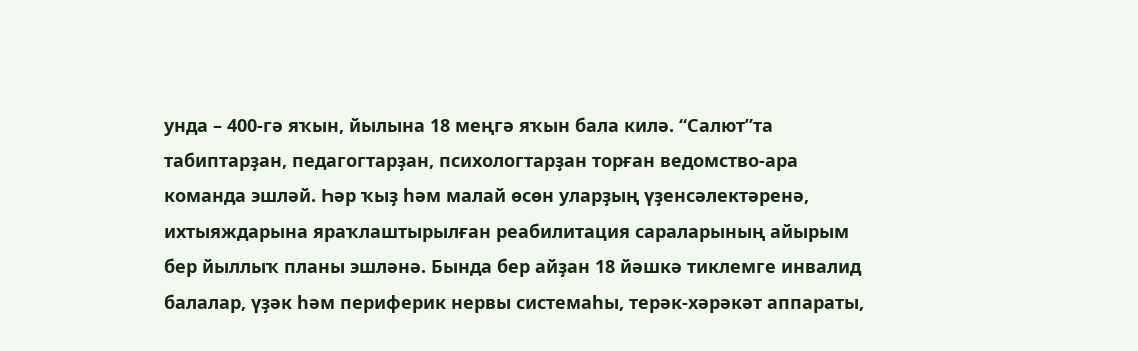унда – 400-гә яҡын, йылына 18 меңгә яҡын бала килә. “Салют”та табиптарҙан, педагогтарҙан, психологтарҙан торған ведомство-ара команда эшләй. Һәр ҡыҙ һәм малай өсөн уларҙың үҙенсәлектәренә, ихтыяждарына яраҡлаштырылған реабилитация сараларының айырым бер йыллыҡ планы эшләнә. Бында бер айҙан 18 йәшкә тиклемге инвалид балалар, үҙәк һәм периферик нервы системаһы, терәк-хәрәкәт аппараты,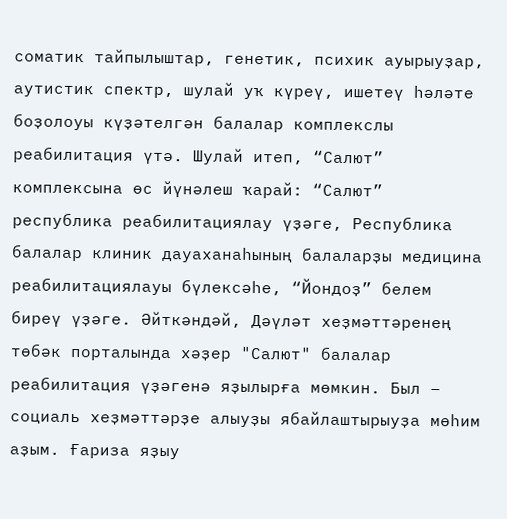соматик тайпылыштар, генетик, психик ауырыуҙар, аутистик спектр, шулай уҡ күреү, ишетеү һәләте боҙолоуы күҙәтелгән балалар комплекслы реабилитация үтә. Шулай итеп, “Салют” комплексына өс йүнәлеш ҡарай: “Салют” республика реабилитациялау үҙәге, Республика балалар клиник дауаханаһының балаларҙы медицина реабилитациялауы бүлексәһе, “Йондоҙ” белем биреү үҙәге. Әйткәндәй, Дәүләт хеҙмәттәренең төбәк порталында хәҙер "Салют" балалар реабилитация үҙәгенә яҙылырға мөмкин. Был – социаль хеҙмәттәрҙе алыуҙы ябайлаштырыуҙа мөһим аҙым. Ғариза яҙыу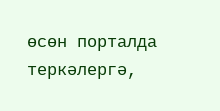өсөн порталда теркәлергә,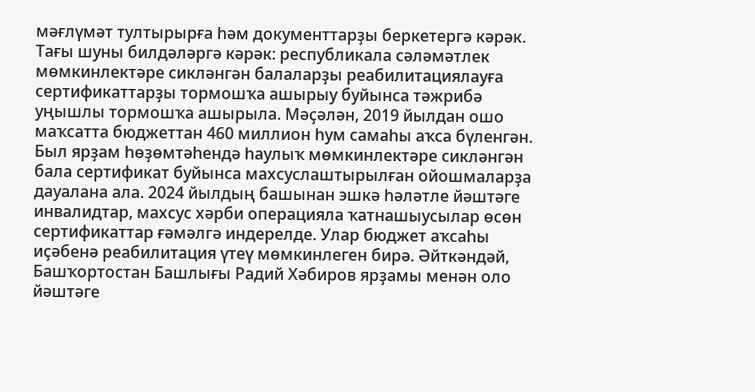мәғлүмәт тултырырға һәм документтарҙы беркетергә кәрәк. Тағы шуны билдәләргә кәрәк: республикала сәләмәтлек мөмкинлектәре сикләнгән балаларҙы реабилитациялауға сертификаттарҙы тормошҡа ашырыу буйынса тәжрибә уңышлы тормошҡа ашырыла. Мәҫәлән, 2019 йылдан ошо маҡсатта бюджеттан 460 миллион һум самаһы аҡса бүленгән. Был ярҙам һөҙөмтәһендә һаулыҡ мөмкинлектәре сикләнгән бала сертификат буйынса махсуслаштырылған ойошмаларҙа дауалана ала. 2024 йылдың башынан эшкә һәләтле йәштәге инвалидтар, махсус хәрби операцияла ҡатнашыусылар өсөн сертификаттар ғәмәлгә индерелде. Улар бюджет аҡсаһы иҫәбенә реабилитация үтеү мөмкинлеген бирә. Әйткәндәй, Башҡортостан Башлығы Радий Хәбиров ярҙамы менән оло йәштәге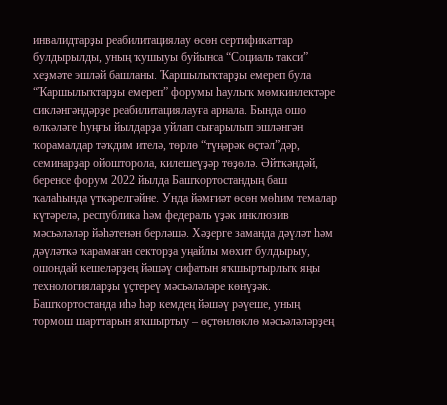инвалидтарҙы реабилитациялау өсөн сертификаттар булдырылды, уның ҡушыуы буйынса “Социаль такси” хеҙмәте эшләй башланы. Ҡаршылыҡтарҙы емереп була “Ҡаршылыҡтарҙы емереп” форумы һаулыҡ мөмкинлектәре сикләнгәндәрҙе реабилитациялауға арнала. Бында ошо өлкәләге һуңғы йылдарҙа уйлап сығарылып эшләнгән ҡорамалдар тәҡдим ителә, төрлө “түңәрәк өҫтәл”дәр, семинарҙар ойошторола, килешеүҙәр төҙөлә. Әйткәндәй, беренсе форум 2022 йылда Башҡортостандың баш ҡалаһында үткәрелгәйне. Унда йәмғиәт өсөн мөһим темалар күтәрелә, республика һәм федераль үҙәк инклюзив мәсьәләләр йәһәтенән берләшә. Хәҙерге заманда дәүләт һәм дәүләткә ҡарамаған секторҙа уңайлы мөхит булдырыу, ошондай кешеләрҙең йәшәү сифатын яҡшыртырлыҡ яңы технологияларҙы үҫтереү мәсьәләләре көнүҙәк. Башҡортостанда иһә һәр кемдең йәшәү рәүеше, уның тормош шарттарын яҡшыртыу – өҫтөнлөклө мәсьәләләрҙең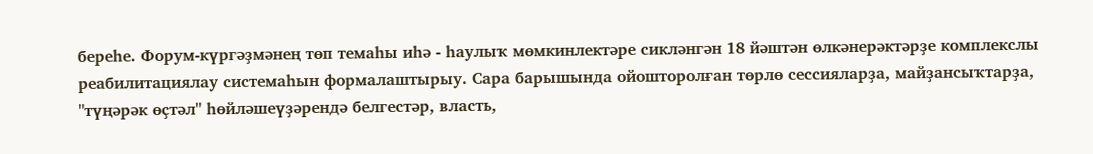береһе. Форум-күргәҙмәнең төп темаһы иһә - һаулыҡ мөмкинлектәре сикләнгән 18 йәштән өлкәнерәктәрҙе комплекслы реабилитациялау системаһын формалаштырыу. Сара барышында ойошторолған төрлө сессияларҙа, майҙансыҡтарҙа, "түңәрәк өҫтәл" һөйләшеүҙәрендә белгестәр, власть,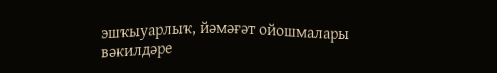эшҡыуарлыҡ, йәмәғәт ойошмалары вәкилдәре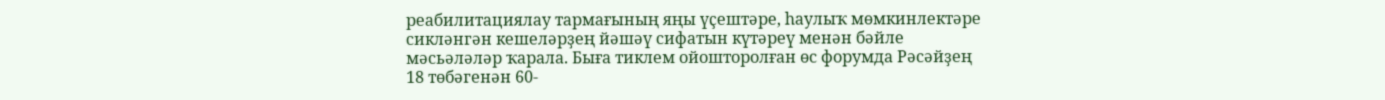реабилитациялау тармағының яңы үҫештәре, һаулыҡ мөмкинлектәре сикләнгән кешеләрҙең йәшәү сифатын күтәреү менән бәйле мәсьәләләр ҡарала. Быға тиклем ойошторолған өс форумда Рәсәйҙең 18 төбәгенән 60-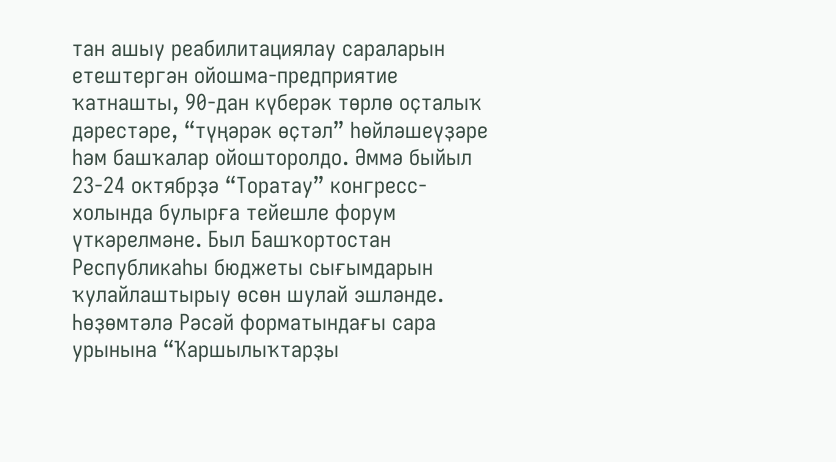тан ашыу реабилитациялау сараларын етештергән ойошма-предприятие ҡатнашты, 90-дан күберәк төрлө оҫталыҡ дәрестәре, “түңәрәк өҫтәл” һөйләшеүҙәре һәм башҡалар ойошторолдо. Әммә быйыл 23-24 октябрҙә “Торатау” конгресс-холында булырға тейешле форум үткәрелмәне. Был Башҡортостан Республикаһы бюджеты сығымдарын ҡулайлаштырыу өсөн шулай эшләнде. Һөҙөмтәлә Рәсәй форматындағы сара урынына “Ҡаршылыҡтарҙы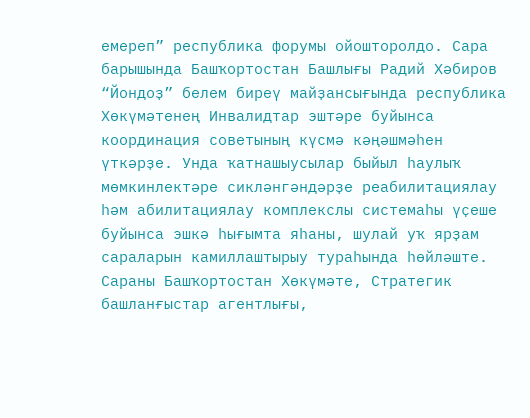емереп” республика форумы ойошторолдо. Сара барышында Башҡортостан Башлығы Радий Хәбиров “Йондоҙ” белем биреү майҙансығында республика Хөкүмәтенең Инвалидтар эштәре буйынса координация советының күсмә кәңәшмәһен үткәрҙе. Унда ҡатнашыусылар быйыл һаулыҡ мөмкинлектәре сикләнгәндәрҙе реабилитациялау һәм абилитациялау комплекслы системаһы үҫеше буйынса эшкә һығымта яһаны, шулай уҡ ярҙам сараларын камиллаштырыу тураһында һөйләште. Сараны Башҡортостан Хөкүмәте, Стратегик башланғыстар агентлығы,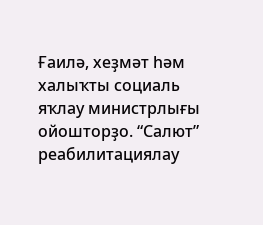Ғаилә, хеҙмәт һәм халыҡты социаль яҡлау министрлығы ойошторҙо. “Салют” реабилитациялау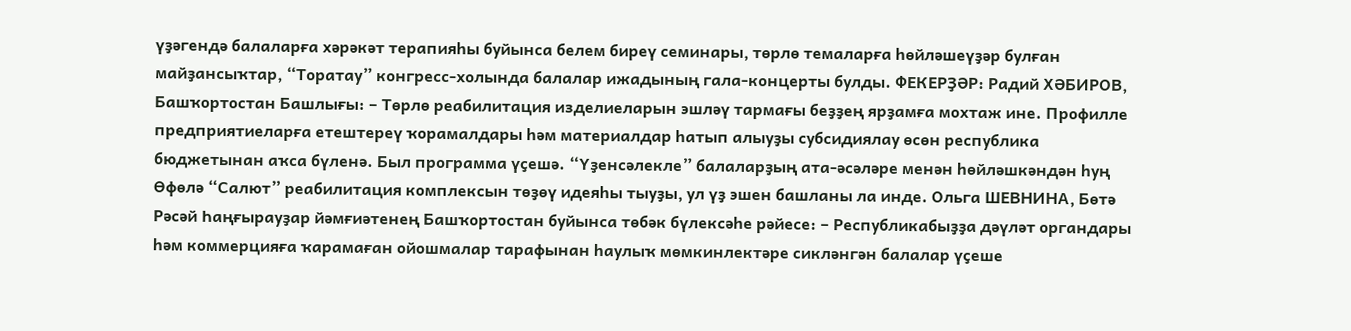үҙәгендә балаларға хәрәкәт терапияһы буйынса белем биреү семинары, төрлө темаларға һөйләшеүҙәр булған майҙансыҡтар, “Торатау” конгресс-холында балалар ижадының гала-концерты булды. ФЕКЕРҘӘР: Радий ХӘБИРОВ, Башҡортостан Башлығы: – Төрлө реабилитация изделиеларын эшләү тармағы беҙҙең ярҙамға мохтаж ине. Профилле предприятиеларға етештереү ҡорамалдары һәм материалдар һатып алыуҙы субсидиялау өсөн республика бюджетынан аҡса бүленә. Был программа үҫешә. “Үҙенсәлекле” балаларҙың ата-әсәләре менән һөйләшкәндән һуң Өфөлә “Салют” реабилитация комплексын төҙөү идеяһы тыуҙы, ул үҙ эшен башланы ла инде. Ольга ШЕВНИНА, Бөтә Рәсәй Һаңғырауҙар йәмғиәтенең Башҡортостан буйынса төбәк бүлексәһе рәйесе: – Республикабыҙҙа дәүләт органдары һәм коммерцияға ҡарамаған ойошмалар тарафынан һаулыҡ мөмкинлектәре сикләнгән балалар үҫеше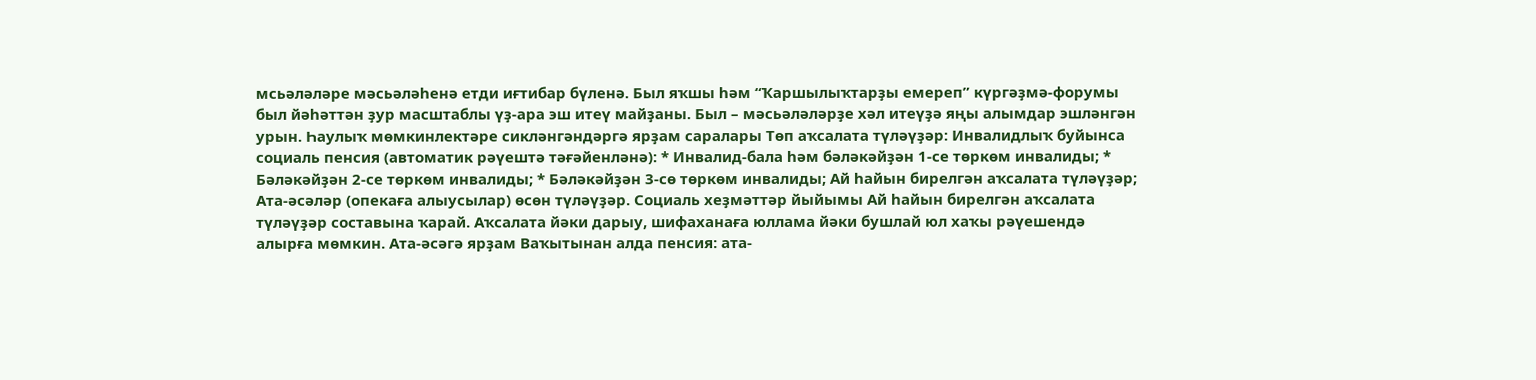мсьәләләре мәсьәләһенә етди иғтибар бүленә. Был яҡшы һәм “Ҡаршылыҡтарҙы емереп” күргәҙмә-форумы был йәһәттән ҙур масштаблы үҙ-ара эш итеү майҙаны. Был – мәсьәләләрҙе хәл итеүҙә яңы алымдар эшләнгән урын. Һаулыҡ мөмкинлектәре сикләнгәндәргә ярҙам саралары Төп аҡсалата түләүҙәр: Инвалидлыҡ буйынса социаль пенсия (автоматик рәүештә тәғәйенләнә): * Инвалид-бала һәм бәләкәйҙән 1-се төркөм инвалиды; * Бәләкәйҙән 2-се төркөм инвалиды; * Бәләкәйҙән 3-сө төркөм инвалиды; Ай һайын бирелгән аҡсалата түләүҙәр; Ата-әсәләр (опекаға алыусылар) өсөн түләүҙәр. Социаль хеҙмәттәр йыйымы Ай һайын бирелгән аҡсалата түләүҙәр составына ҡарай. Аҡсалата йәки дарыу, шифаханаға юллама йәки бушлай юл хаҡы рәүешендә алырға мөмкин. Ата-әсәгә ярҙам Ваҡытынан алда пенсия: ата-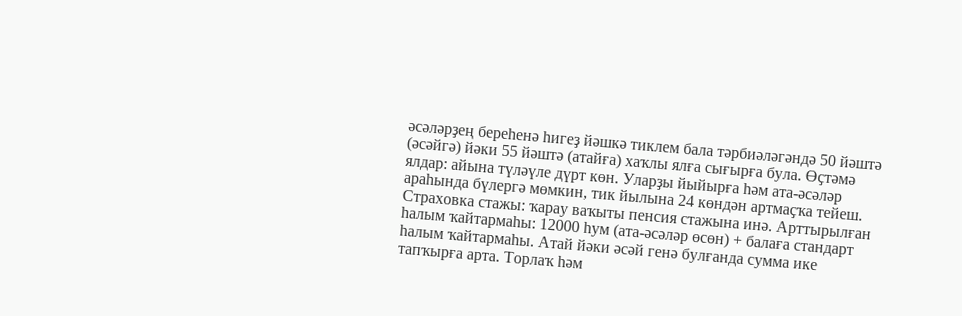әсәләрҙең береһенә һигеҙ йәшкә тиклем бала тәрбиәләгәндә 50 йәштә (әсәйгә) йәки 55 йәштә (атайға) хаҡлы ялға сығырға була. Өҫтәмә ялдар: айына түләүле дүрт көн. Уларҙы йыйырға һәм ата-әсәләр араһында бүлергә мөмкин, тик йылына 24 көндән артмаҫҡа тейеш. Страховка стажы: ҡарау ваҡыты пенсия стажына инә. Арттырылған һалым ҡайтармаһы: 12000 һум (ата-әсәләр өсөн) + балаға стандарт һалым ҡайтармаһы. Атай йәки әсәй генә булғанда сумма ике тапҡырға арта. Торлаҡ һәм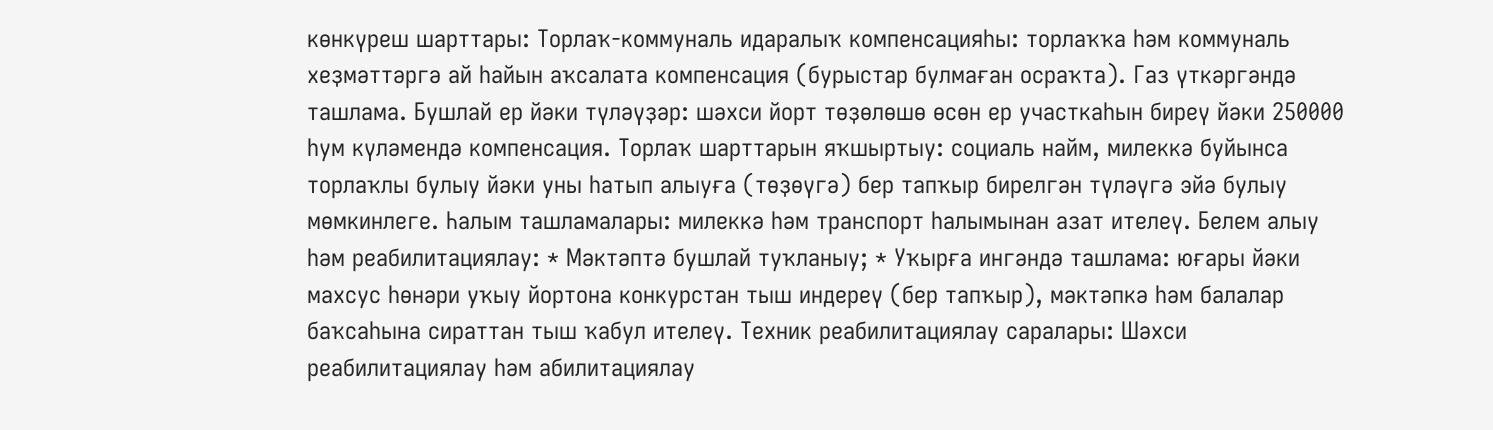көнкүреш шарттары: Торлаҡ-коммуналь идаралыҡ компенсацияһы: торлаҡҡа һәм коммуналь хеҙмәттәргә ай һайын аҡсалата компенсация (бурыстар булмаған осраҡта). Газ үткәргәндә ташлама. Бушлай ер йәки түләүҙәр: шәхси йорт төҙөлөшө өсөн ер участкаһын биреү йәки 250000 һум күләмендә компенсация. Торлаҡ шарттарын яҡшыртыу: социаль найм, милеккә буйынса торлаҡлы булыу йәки уны һатып алыуға (төҙөүгә) бер тапҡыр бирелгән түләүгә эйә булыу мөмкинлеге. Һалым ташламалары: милеккә һәм транспорт һалымынан азат ителеү. Белем алыу һәм реабилитациялау: * Мәктәптә бушлай туҡланыу; * Уҡырға ингәндә ташлама: юғары йәки махсус һөнәри уҡыу йортона конкурстан тыш индереү (бер тапҡыр), мәктәпкә һәм балалар баҡсаһына сираттан тыш ҡабул ителеү. Техник реабилитациялау саралары: Шәхси реабилитациялау һәм абилитациялау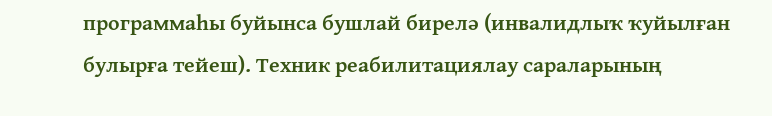программаһы буйынса бушлай бирелә (инвалидлыҡ ҡуйылған булырға тейеш). Техник реабилитациялау сараларының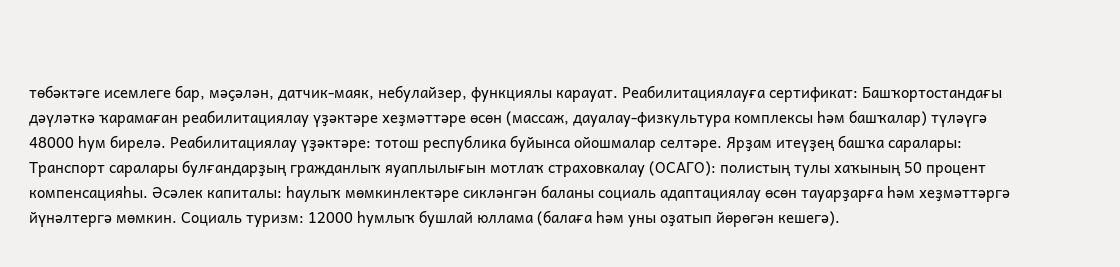төбәктәге исемлеге бар, мәҫәлән, датчик-маяк, небулайзер, функциялы карауат. Реабилитациялауға сертификат: Башҡортостандағы дәүләткә ҡарамаған реабилитациялау үҙәктәре хеҙмәттәре өсөн (массаж, дауалау-физкультура комплексы һәм башҡалар) түләүгә 48000 һум бирелә. Реабилитациялау үҙәктәре: тотош республика буйынса ойошмалар селтәре. Ярҙам итеүҙең башҡа саралары: Транспорт саралары булғандарҙың гражданлыҡ яуаплылығын мотлаҡ страховкалау (ОСАГО): полистың тулы хаҡының 50 процент компенсацияһы. Әсәлек капиталы: һаулыҡ мөмкинлектәре сикләнгән баланы социаль адаптациялау өсөн тауарҙарға һәм хеҙмәттәргә йүнәлтергә мөмкин. Социаль туризм: 12000 һумлыҡ бушлай юллама (балаға һәм уны оҙатып йөрөгән кешегә).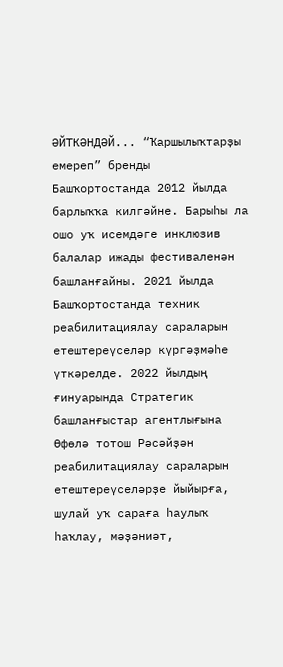ӘЙТКӘНДӘЙ... “Ҡаршылыҡтарҙы емереп” бренды Башҡортостанда 2012 йылда барлыҡҡа килгәйне. Барыһы ла ошо уҡ исемдәге инклюзив балалар ижады фестиваленән башланғайны. 2021 йылда Башҡортостанда техник реабилитациялау сараларын етештереүселәр күргәҙмәһе үткәрелде. 2022 йылдың ғинуарында Стратегик башланғыстар агентлығына Өфөлә тотош Рәсәйҙән реабилитациялау сараларын етештереүселәрҙе йыйырға, шулай уҡ сараға һаулыҡ һаҡлау, мәҙәниәт,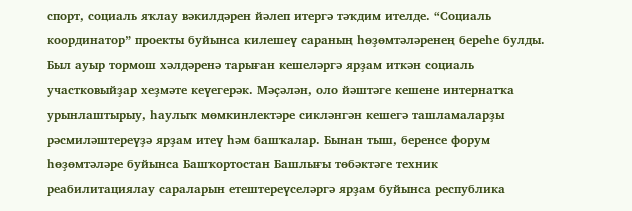спорт, социаль яҡлау вәкилдәрен йәлеп итергә тәҡдим ителде. “Социаль координатор” проекты буйынса килешеү сараның һөҙөмтәләренең береһе булды. Был ауыр тормош хәлдәренә тарыған кешеләргә ярҙам иткән социаль участковыйҙар хеҙмәте кеүегерәк. Мәҫәлән, оло йәштәге кешене интернатҡа урынлаштырыу, һаулыҡ мөмкинлектәре сикләнгән кешегә ташламаларҙы рәсмиләштереүҙә ярҙам итеү һәм башҡалар. Бынан тыш, беренсе форум һөҙөмтәләре буйынса Башҡортостан Башлығы төбәктәге техник реабилитациялау сараларын етештереүселәргә ярҙам буйынса республика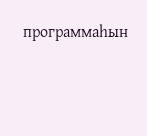программаһын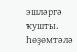эшләргә ҡушты. Һөҙөмтәлә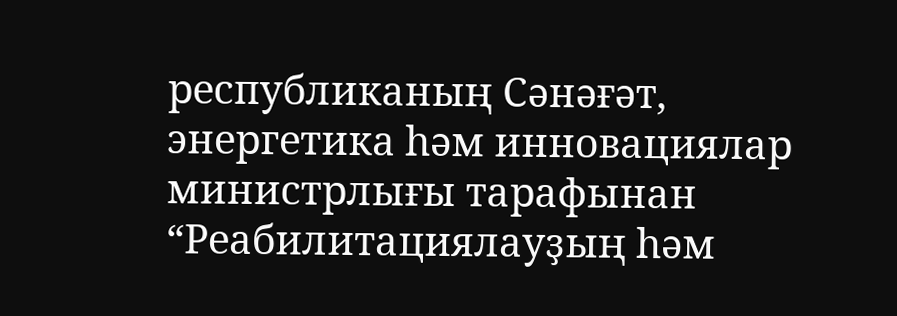республиканың Сәнәғәт, энергетика һәм инновациялар министрлығы тарафынан “Реабилитациялауҙың һәм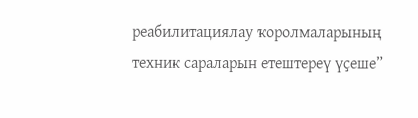реабилитациялау ҡоролмаларының техник сараларын етештереү үҫеше”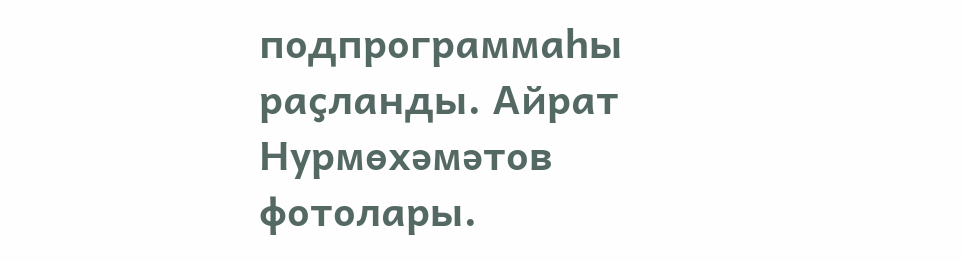подпрограммаһы раҫланды. Айрат Нурмөхәмәтов фотолары.